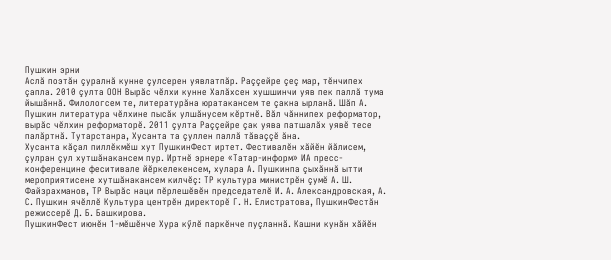Пушкин эрни
Аслă поэтăн çуралнă кунне çулсерен уявлатпăр. Раççейре çеç мар, тӗнчипех çапла. 2010 çулта ООН Вырăс чӗлхи кунне Халăхсен хушшинчи уяв пек паллă тума йышăннă. Филологсем те, литературăна юратакансем те çакна ырланă. Шăп А. Пушкин литература чӗлхине пысăк улшăнусем кӗртнӗ. Вăл чăннипех реформатор, вырăс чӗлхин реформаторӗ. 2011 çулта Раççейре çак уява патшалăх уявӗ тесе палăртнă. Тутарстанра, Хусанта та çуллен паллă тăваççӗ ăна.
Хусанта кăçал пиллӗкмӗш хут ПушкинФест иртет. Фестивалӗн хăйӗн йăлисем, çулран çул хутшăнакансем пур. Иртнӗ эрнере «Татар-информ» ИА пресс-конференцине феситивале йӗркелекенсем, хулара А. Пушкинпа çыхăннă ытти мероприятисене хутшăнакансем килчӗç: ТР культура министрӗн çумӗ А. Ш. Файзрахманов, ТР Вырăс наци пӗрлешӗвӗн председателӗ И. А. Александровская, А. С. Пушкин ячӗллӗ Культура центрӗн директорӗ Г. Н. Елистратова, ПушкинФестăн режиссерӗ Д. Б. Башкирова.
ПушкинФест июнӗн 1-мӗшӗнче Хура кӳлӗ паркӗнче пуçланнă. Кашни кунăн хăйӗн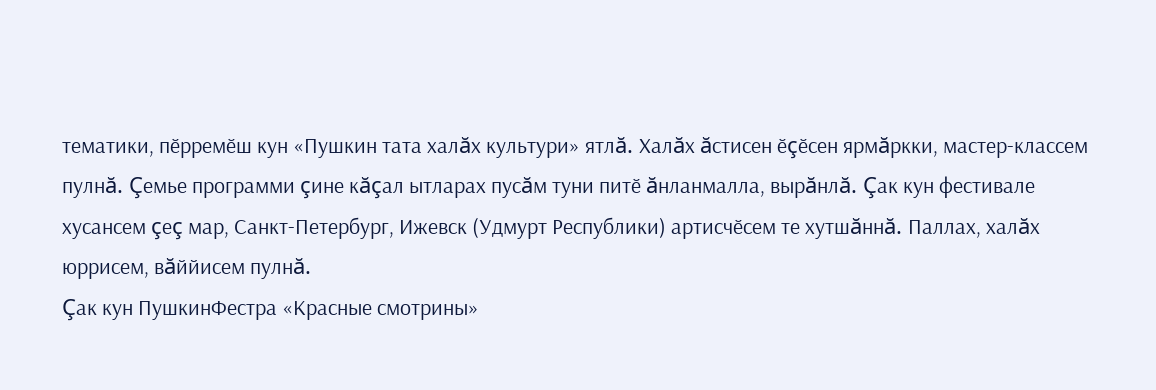тематики, пӗрремӗш кун «Пушкин тата халăх культури» ятлă. Халăх ăстисен ӗçӗсен ярмăркки, мастер-классем пулнă. Çемье программи çине кăçал ытларах пусăм туни питӗ ăнланмалла, вырăнлă. Çак кун фестивале хусансем çеç мар, Санкт-Петербург, Ижевск (Удмурт Республики) артисчӗсем те хутшăннă. Паллах, халăх юррисем, вăййисем пулнă.
Çак кун ПушкинФестра «Красные смотрины»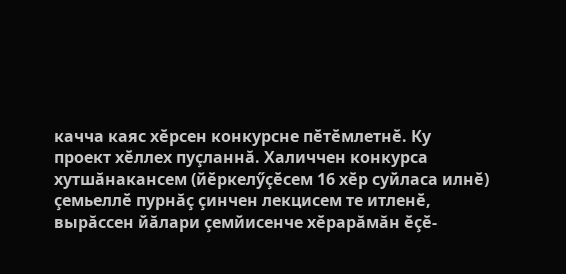качча каяс хӗрсен конкурсне пӗтӗмлетнӗ. Ку проект хӗллех пуçланнă. Халиччен конкурса хутшăнакансем (йӗркелӳçӗсем 16 хӗр суйласа илнӗ) çемьеллӗ пурнăç çинчен лекцисем те итленӗ, вырăссен йăлари çемйисенче хӗрарăмăн ӗçӗ-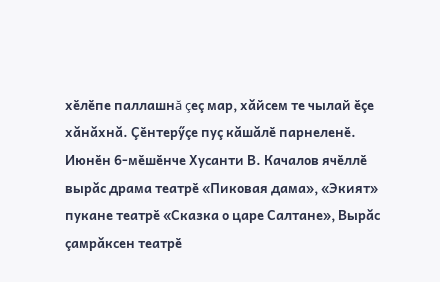хӗлӗпе паллашнă çеç мар, хăйсем те чылай ӗçе хăнăхнă. Çӗнтерӳçе пуç кăшăлӗ парнеленӗ.
Июнӗн 6-мӗшӗнче Хусанти В. Качалов ячӗллӗ вырăс драма театрӗ «Пиковая дама», «Экият» пукане театрӗ «Сказка о царе Салтане», Вырăс çамрăксен театрӗ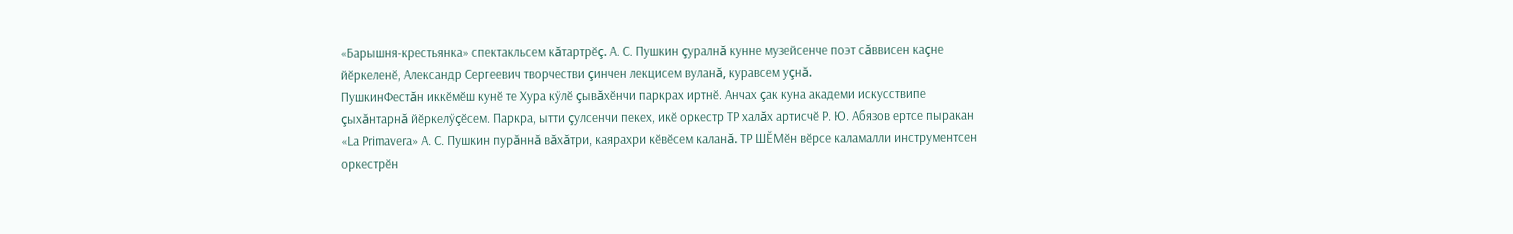«Барышня-крестьянка» спектакльсем кăтартрӗç. А. С. Пушкин çуралнă кунне музейсенче поэт сăввисен каçне йӗркеленӗ, Александр Сергеевич творчестви çинчен лекцисем вуланă, куравсем уçнă.
ПушкинФестăн иккӗмӗш кунӗ те Хура кӳлӗ çывăхӗнчи паркрах иртнӗ. Анчах çак куна академи искусствипе çыхăнтарнă йӗркелӳçӗсем. Паркра, ытти çулсенчи пекех, икӗ оркестр ТР халăх артисчӗ Р. Ю. Абязов ертсе пыракан «La Primavera» А. С. Пушкин пурăннă вăхăтри, каярахри кӗвӗсем каланă. ТР ШӖМӗн вӗрсе каламалли инструментсен оркестрӗн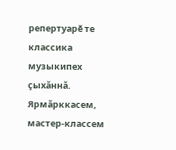репертуарӗ те классика музыкипех çыхăннă. Ярмăрккасем, мастер-классем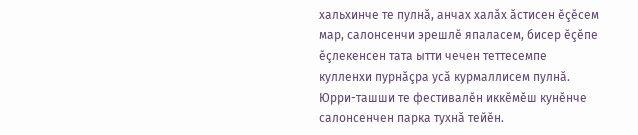хальхинче те пулнă, анчах халăх ăстисен ӗçӗсем мар, салонсенчи эрешлӗ япаласем, бисер ӗçӗпе ӗçлекенсен тата ытти чечен теттесемпе кулленхи пурнăçра усă курмаллисем пулнă. Юрри-ташши те фестивалӗн иккӗмӗш кунӗнче салонсенчен парка тухнă тейӗн.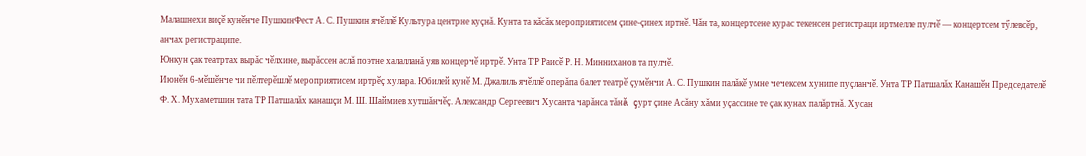Малашнехи виçӗ кунӗнче ПушкинФест А. С. Пушкин ячӗллӗ Культура центрне куçнă. Кунта та кăсăк мероприятисем çине-çинех иртнӗ. Чăн та, концертсене курас текенсен регистраци иртмелле пулчӗ — концертсем тӳлевсӗр, анчах регистраципе.
Юнкун çак театртах вырăс чӗлхине, вырăссен аслă поэтне халалланă уяв концерчӗ иртрӗ. Унта ТР Раисӗ Р. Н. Минниханов та пулчӗ.
Июнӗн 6-мӗшӗнче чи пӗлтерӗшлӗ мероприятисем иртрӗç хулара. Юбилей кунӗ М. Джалиль ячӗллӗ оперăпа балет театрӗ çумӗнчи А. С. Пушкин палăкӗ умне чечексем хунипе пуçланчӗ. Унта ТР Патшалăх Канашӗн Председателӗ Ф. Х. Мухаметшин тата ТР Патшалăх канашçи М. Ш. Шаймиев хутшăнчӗç. Александр Сергеевич Хусанта чарăнса тăнă çурт çине Асăну хăми уçассине те çак кунах палăртнă. Хусан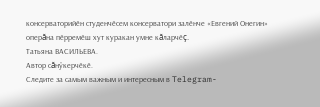консерваторийӗн студенчӗсем консерватори залӗнче «Евгений Онегин» оперăна пӗрремӗш хут куракан умне кăларчӗç.
Татьяна ВАСИЛЬЕВА.
Автор сăнӳкерчӗкӗ.
Следите за самым важным и интересным в Telegram-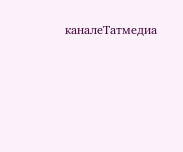каналеТатмедиа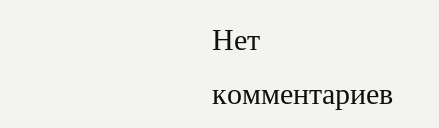Нет комментариев